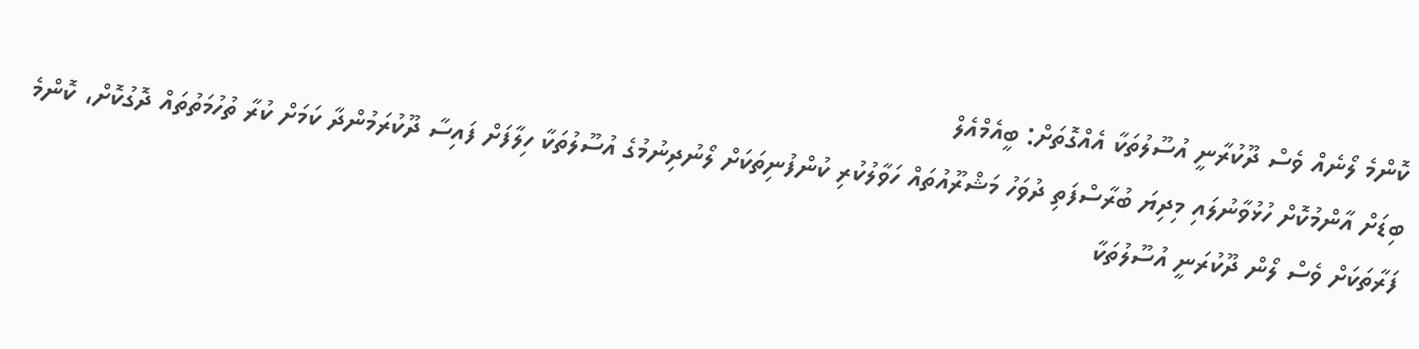ކޮންމެ ލޯނެއް ވެސް ދޫކުރާނީ އުސޫލުތަކާ އެއްގޮތަށް: ބީއެމްއެލް
ބިޑަށް އާންމުކޮށް ހުޅުވާނުލައި މިދިޔަ ބުރާސްފަތި ދުވަހު މަޝްރޫއުތައް ހަވާލުކުރި ކުންފުނިތަކަށް ލޯނުދިނުމުގެ އުސޫލުތަކާ ހިލާފަށް ފައިސާ ދޫކުރަމުންދާ ކަމަށް ކުރާ ތުހުމަތުތައް ދޮގުކޮށް، ކޮންމެ ފަރާތަކަށް ވެސް ލޯން ދޫކުރަނީ އުސޫލުތަކާ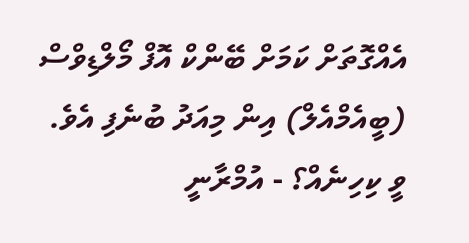އެއްގޮތަށް ކަމަށް ބޭންކް އޮފް މޯލްޑިވްސް (ބީއެމްއެލް) އިން މިއަދު ބުނެފި އެވެ.
ވީ ކިހިނެއް؟ - އުމްރާނީ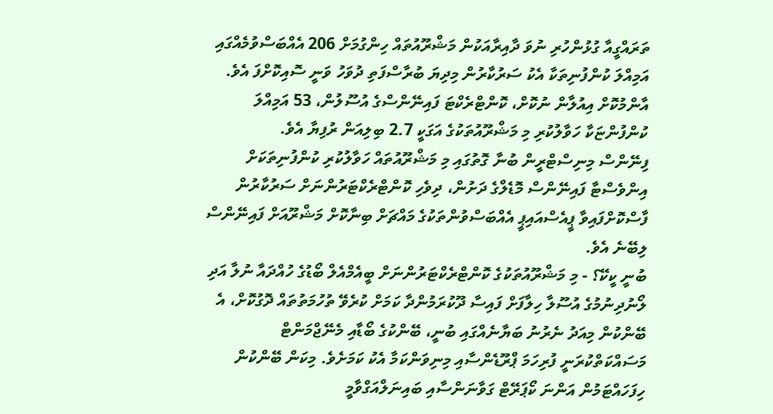ތަރައްގީއާ ގުޅުންހުރި ނުވަ ދާއިރާއަކުން މަޝްރޫއުތައް ހިންގުމަށް 206 އެއްބަސްވުމެއްގައި އަމިއްލަ ކުންފުނިތަކާ އެކު ސަރުކާރުން މިދިޔަ ބުރާސްފަތި ދުވަހު ވަނީ ސޮއިކޮށްފަ އެވެ. އާންމުކޮށް އިއުލާން ނުކޮށް، ކޮންޓްރެކްޓަ ފައިނޭންސްގެ އުސޫލުން، 53 އަމިއްލަ ކުންފުންޏަކާ ހަވާލުކުރި މި މަޝްރޫއުތަކުގެ އަގަކީ 2.7 ބިލިއަން ރުފިޔާ އެވެ.
ފިނޭންސް މިނިސްޓްރީން ބުނާ ގޮތުގައި މި މަޝްރޫއުތައް ހަވާލުކުރި ކުންފުނިތަކަށް އިންވެސްޓާ ފައިނޭންސް މޮޑެލްގެ ދަށުން، ދިވެހި ކޮންޓްރެކްޓަރުންނަށް ސަރުކާރުން ފާސްކޮށްފައިވާ ޕީއެސްއައިޕީ އެއްބަސްވުންތަކުގެ މައްޗަށް ބިނާކޮށް މަޝްރޫއަށް ފައިނޭންސް ލިބޭނެ އެވެ.
ބުނީ ކީކޭ؟ - މި މަޝްރޫއުތަކުގެ ކޮންޓްރެކްޓަރުންނަށް ބީއެމްއެލް ބޯޑުގެ ހުއްދައާ ނުލާ އަދި ލޯނުދިނުމުގެ އުސޫލާ ހިލާފަށް ފައިސާ ދޫކުރަމުންދާ ކަމަށް ކުރެވޭ ތުހުމަތުތައް ދޮގުކޮށް، އެ ބޭންކުން މިއަދު ނެރުނު ބަޔާނެއްގައި ބުނީ، ބޭންކުގެ ބޯޑާއި މެނޭޖްމަންޓް މަސައްކަތްކުރަނީ ފުރިހަމަ ޕްރޫޑެންސާއި މިނިވަންކަމާ އެކު ކަމަށެވެ. މިކަން ބޭންކުން ހިފަހައްޓަމުން އަންނަ ކޯޕަރޭޓް ގަވާނަންސާއި ބައިނަލްއަގްވާމީ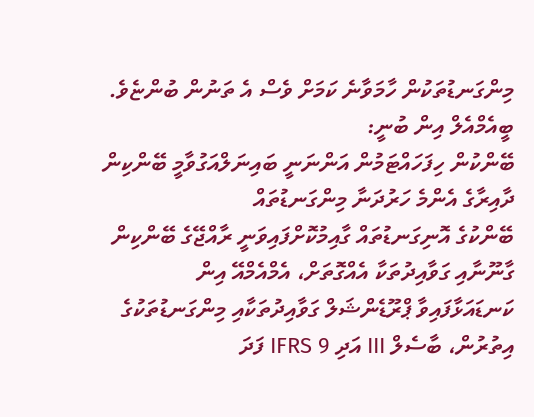މިންގަނޑުތަކުން ހާމަވާނެ ކަމަށް ވެސް އެ ތަނުން ބުންޏެވެ.
ބީއެމްއެލް އިން ބުނީ:
ބޭންކުން ހިފަހައްޓަމުން އަންނަނީ ބައިނަލްއަގުވާމީ ބޭންކިން ދާއިރާގެ އެންމެ ހަރުދަނާ މިންގަނޑުތައް
ބޭންކުގެ އޮނިގަނޑުތައް ގާއިމުކޮށްފައިވަނީ ރާއްޖޭގެ ބޭންކިން ގާނޫނާއި ގަވާއިދުތަކާ އެއްގޮތަށް، އެމްއެމްއޭ އިން ކަނޑައަޅާފައިވާ ޕްރޫޑެންޝަލް ގަވާއިދުތަކާއި މިންގަނޑުތަކުގެ އިތުރުން، ބާސެލް III އަދި IFRS 9 ފަދަ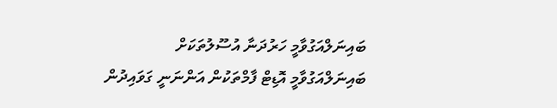ބައިނަލްއަގުވާމީ ހަރުދަނާ އުސޫލުތަކަށް
ބައިނަލްއަގުވާމީ އޮޑިޓް ފާމްތަކުން އަންނަނީ ގަވައިދުން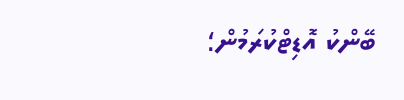ބޭންކު އޮޑިޓްކުރަމުން؛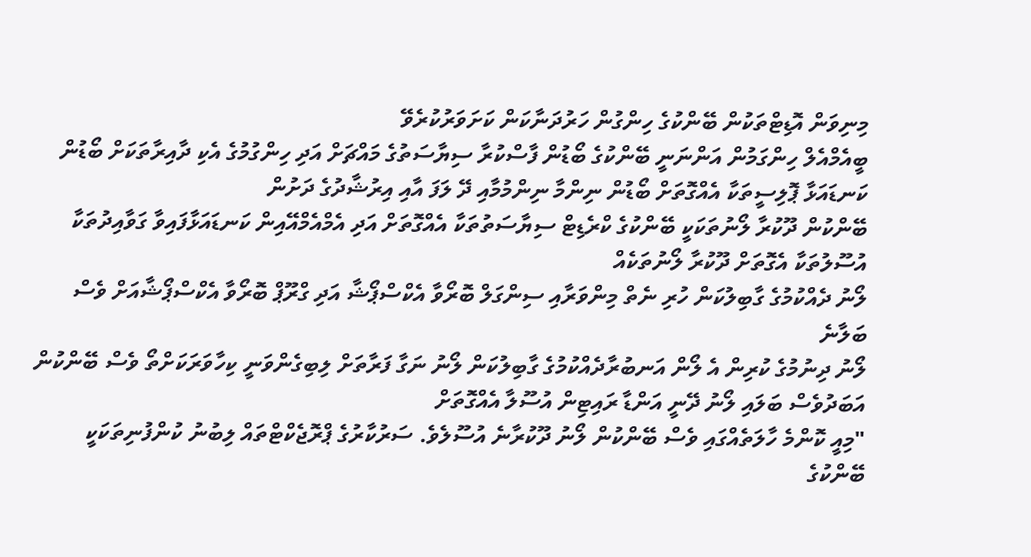މިނިވަން އޮޑިޓްތަކުން ބޭންކުގެ ހިންގުން ހަރުދަނާކަން ކަށަވަރުކުރެވޭ
ބީއެމްއެލް ހިންގަމުން އަންނަނީ ބޭންކުގެ ބޯޑުން ފާސްކުރާ ސިޔާސަތުގެ މައްޗަށް އަދި ހިންގުމުގެ އެކި ދާއިރާތަކަށް ބޯޑުން ކަނޑައަޅާ ޕޮލިސީތަކާ އެއްގޮތަށް ބޯޑުން ނިންމާ ނިންމުމާއި ދޭ ލަފަ އާއި އިރުޝާދުގެ ދަށުން
ބޭންކުން ދޫކުރާ ލޯނުތަކަކީ ބޭންކުގެ ކްރެޑިޓް ސިޔާސަތުތަކާ އެއްގޮތަށް އަދި އެމްއެމްއޭއިން ކަނޑައަޅާފައިވާ ގަވާއިދުތަކާ އުސޫލުތަކާ އެގޮތަށް ދޫކުރާ ލޯނުތަކެއް
ލޯނު ދެއްކުމުގެ ގާބިލުކަން ހުރި ނެތް މިންވަރާއި ސިންގަލް ބޮރޯވާ އެކްސްޕޯޝާ އަދި ގްރޫޕް ބޮރޯވާ އެކްސްޕޯޝާއަށް ވެސް ބަލާނެ
ލޯނު ދިނުމުގެ ކުރިން އެ ލޯން އަނބުރާދެއްކުމުގެ ގާބިލުކަން ލޯނު ނަގާ ފަރާތަށް ލިބިގެންވަނީ ކިހާވަރަކަށްތޯ ވެސް ބޭންކުން އަބަދުވެސް ބަލައި ލޯނު ދޭނީ އަންޑާ ރައިޓިން އުސޫލާ އެއްގޮތަށް
"މިއީ ކޮންމެ ހާލަތެއްގައި ވެސް ބޭންކުން ލޯނު ދޫކުރާނެ އުސޫލެވެ. ސަރުކާރުގެ ޕްރޮޖެކްޓްތައް ލިބުނު ކުންފުނިތަކަކީ ބޭންކުގެ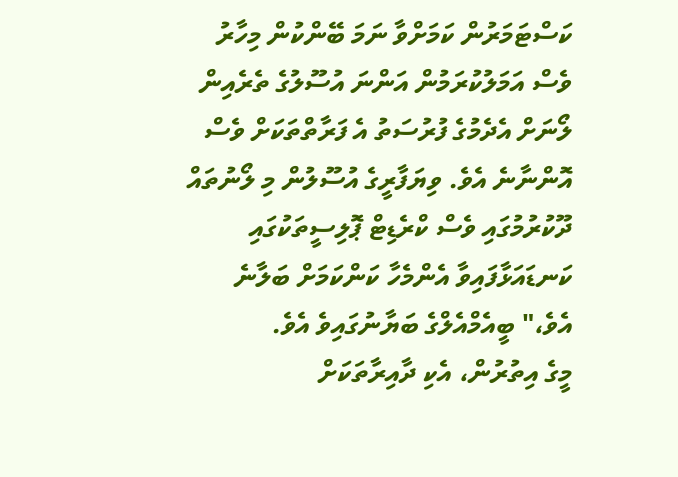ކަސްޓަމަރުން ކަމަށްވާ ނަމަ ބޭންކުން މިހާރު ވެސް އަމަލުކުރަމުން އަންނަ އުސޫލުގެ ތެރެއިން ލޯނަށް އެދެމުގެ ފުރުސަތު އެ ފަރާތްތަކަށް ވެސް އޮންނާނެ އެވެ. ވިޔަފާރީގެ އުސޫލުން މި ލޯނުތައް ދޫކުރުމުގައި ވެސް ކްރެޑިޓް ޕޮލިސީތަކުގައި ކަނޑައަޅާފައިވާ އެންމެހާ ކަންކަމަށް ބަލާނެ އެވެ،" ބީއެމްއެލްގެ ބަޔާނުގައިވެ އެވެ.
މީގެ އިތުރުން، އެކި ދާއިރާތަކަށް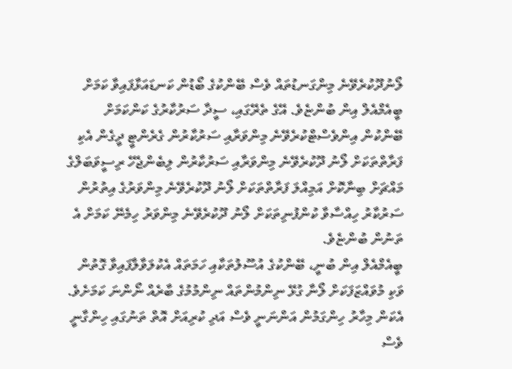ލޯނުދޫކުރެވޭނެ މިންގަނޑުތައް ވެސް ބޭންކުގެ ބޯޑުން ކަނޑައަޅާފައިވާ ކަމަށް ބީއެމްއެލް އިން ބުންޏެވެ. އޭގެ ތެރޭގައި، ސީދާ ސަރުކާރުގެ ކަންކަމަށް ބޭންކުން އިންވެސްޓްކުރެވޭނެ މިންވަރާއި ސަރުކާރުން ގެރެންޓީ ދީގެން އެކި ފަރާތްތަކަށް ލޯނު ދޫކުރެވޭނެ މިންވަރާއި ސަރުކާރުން ލިބެންޖެހޭ ރިސީވަބަލްގެ މައްޗަށް ބިނާކޮށް އަމިއްލަ ފަރާތްތަކަށް ލޯނު ދޫކުރެވޭނެ މިންވަރުގެ އިތުރުން ސަރުކާރު ހިއްސާވާ ކުންފުނިތަކަށް ލޯނު ދޫކުރެވޭނެ މިންވަރު ހިމެނޭ ކަމަށް އެ ތަނުން ބުންޏެވެ.
ބީއެމްއެލް އިން ބުނީ، ބޭންކުގެ އުސޫލުތަކާއި ހަމަތައް އެކުލަވާލާފައިވާ ގޮތުން ވަކި މުވައްޒަފަކަށް ލޯނާ ގުޅޭ ނިންމުންތައް ނިންމުމުގެ ބާރެއް ނޯންނަ ކަމަށެވެ. އެކަން މިހާރު ހިންގަމުން އަންނަނީ ވެސް އަދި ކުރިއަށް އޮތް ތަނުގައި ހިންގާނީ ވެސް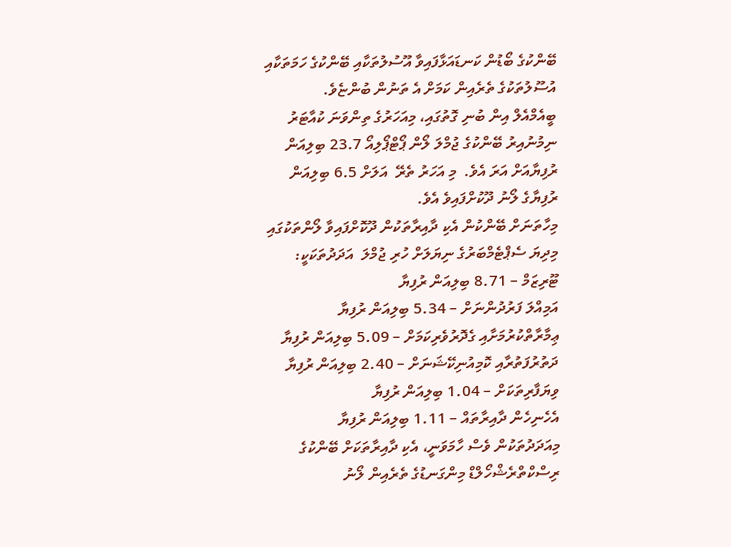ބޭންކުގެ ބޯޑުން ކަނޑައަޅާފައިވާ އޫސުލުތަކާއި ބޭންކުގެ ހަމަތަކާއި އުސޫލުތަކުގެ ތެރެއިން ކަމަށް އެ ތަނުން ބުންޏެވެ.
ބީއެމްއެލް އިން ބުނި ގޮތުގައި، މިއަހަރުގެ ތިންވަނަ ކުއާޓަރު ނިމުނުއިރު ބޭންކުގެ ޖުމްލަ ލޯން ޕޯޓްޕޯލިއޯ 23.7 ބިލިއަން ރުފިޔާއަށް އަރަ އެވެ.  މި އަހަރު ތެރޭ  އަލަށް 6.5 ބިލިއަން ރުފިޔާގެ ލޯނު ދޫކުށްފައިވެ އެވެ.
މިހާތަނަށް ބޭންކުން އެކި ދާއިރާތަކުން ދޫކޮށްފައިވާ ލޯންތަކުގައި މިދިޔަ ސެޕްޓެމްބަރުގެ ނިޔަލަށް ހުރި ޖުމްލަ  އަދަދުތަކަކީ:
ޓޫރިޒަމް – 8.71 ބިލިއަން ރުފިޔާ
އަމިއްލަ ފަރުދުންނަށް – 5.34 ބިލިއަން ރުފިޔާ
ޢިމާރާތްކުރުމަށާއި ގެދޮރުވެރިކަމަށް – 5.09 ބިލިއަން ރުފިޔާ
ދަތުރުފަތުރާއި ކޮމިއުނިކޭޝަނަށް – 2.40 ބިލިއަން ރުފިޔާ
ވިޔަފާރިތަކަށް – 1.04 ބިލިއަން ރުފިޔާ
އެހެނިހެން ދާއިރާތައް – 1.11 ބިލިއަން ރުފިޔާ
މިއަދަދުތަކުން ވެސް ހާމަވަނީ، އެކި ދާއިރާތަކަށް ބޭންކުގެ ރިސްކްތްރެޝްހޯލްޑް މިންގަނޑުގެ ތެރެއިން ލޯނު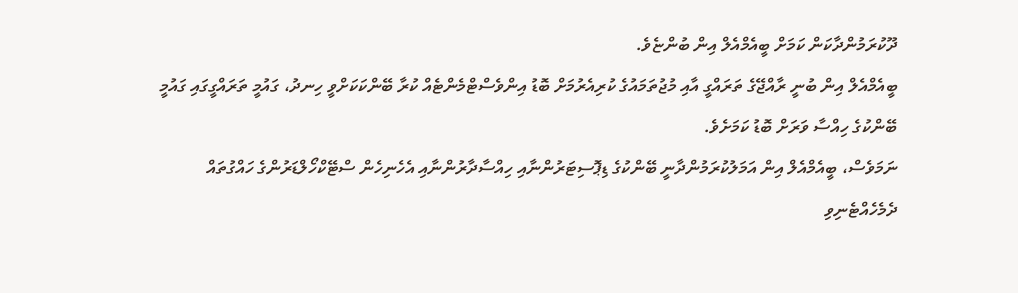ދޫކުރަމުންދާކަން ކަމަށް ބީއެމްއެލް އިން ބުންޏެވެ.
ބީއެމްއެލް އިން ބުނީ ރާއްޖޭގެ ތަރައްގީ އާއި މުޖުތަމައުގެ ކުރިއެރުމަށް ބޮޑު އިންވެސްޓްމެންޓެއް ކުރާ ބޭންކަކަށްވީ ހިނދު، ގައުމީ ތަރައްގީގައި ގައުމީ ބޭންކުގެ ހިއްސާ ވަރަށް ބޮޑު ކަމަށެވެ.
ނަމަވެސް، ބީއެމްއެލް އިން އަމަލުކުރަމުންދާނީ ބޭންކުގެ ޑިޕޮސިޓަރުންނާއި ހިއްސާދާރުންނާއި އެހެނިހެން ސްޓޭކްހޯލްޑަރުންގެ ހައްގުތައް ދެމެހެއްޓެނިވި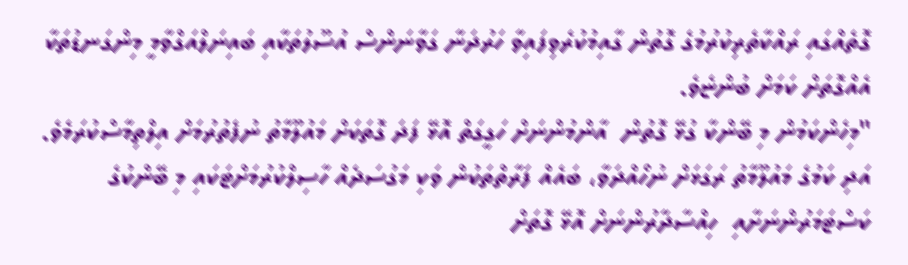ގޮތެއްގައި ރައްކާތެރިކުރުމުގެ ގޮތުން ގާއިމުކުރެވިފައިވާ ހަރުދަނާ ގަވާނަންސް އުސޫލުތަކާއި ބައިނަލްއަގްވާމީ މިންގަނޑުތަކާ އެއްގޮތަށް ކަމަށް ބުންޏެވެ.
"މިހެންކަމުން މި ބޭންކާ ގުޅޭ ގޮތުން  އާންމުންނަށް ހަގީގަތް އޮޅޭ ފަދަ ގޮތަކަށް މައުލޫމާތު ނުފެތުރުމަށް އިލްތިމާސްކުރަމެވެ. އަދި ކަމުގެ މައުލޫމާތު ރަގަޅަށް ނުހޯއްދަވާ، ބައެއް ފަރާތްތަކުން ވަކި މަގުސަދެއް ހާސިލްކުރުމަށްޓަކައި މި ބޭންކުގެ ކަސްޓަމަރުންނަށާއި  ހިއްސާދާރުންނަށް އޮޅޭ ގޮތަށް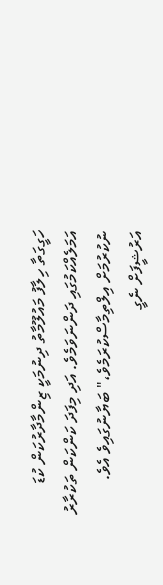ހަގީގަތާ ހިލާފު މައުލޫމާތު ދިނުމަކީ ޒިންމާދާރުކަން ކުޑަ އަމަލެއްކަމުގައި ދަންނަވަމެވެ. އަދި މިފަދަ ކަންކަން ތަކުރާރު ނުކުރުމަށް އިލްތިމާސްކުރަމެވެ،" ބަޔާނުގައިވެ އެވެ.
އަރުޝީފަށް ނެގީ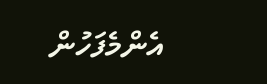އެންމެފަހުން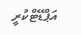އަޕްޑޭޓްކުރީ